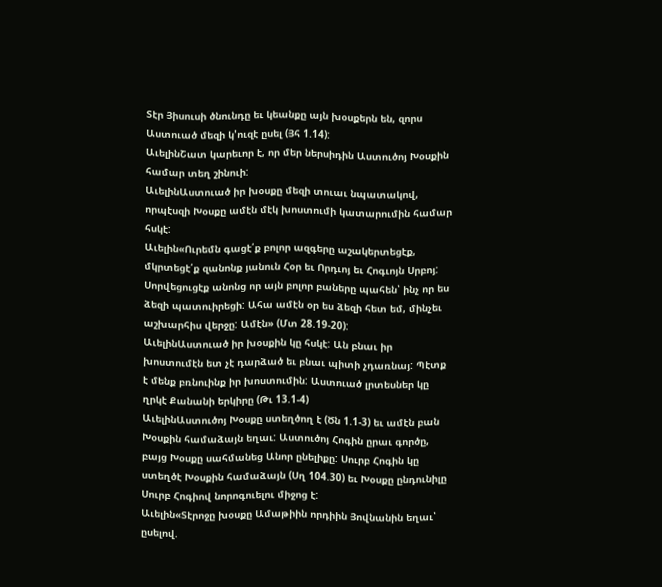Տէր Յիսուսի ծնունդը եւ կեանքը այն խօսքերն են, զորս Աստուած մեզի կ'ուզէ ըսել (Յհ 1.14):
ԱւելինՇատ կարեւոր է, որ մեր ներսիդին Աստուծոյ Խօսքին համար տեղ շինուի:
ԱւելինԱստուած իր խօսքը մեզի տուաւ նպատակով, որպէսզի Խօսքը ամէն մէկ խոստումի կատարումին համար հսկէ:
Աւելին«Ուրեմն գացէ՛ք բոլոր ազգերը աշակերտեցէք, մկրտեցէ՛ք զանոնք յանուն Հօր եւ Որդւոյ եւ Հոգւոյն Սրբոյ: Սորվեցուցէք անոնց որ այն բոլոր բաները պահեն՝ ինչ որ ես ձեզի պատուիրեցի: Ահա ամէն օր ես ձեզի հետ եմ, մինչեւ աշխարհիս վերջը: Ամէն» (Մտ 28.19-20):
ԱւելինԱստուած իր խօսքին կը հսկէ: Ան բնաւ իր խոստումէն ետ չէ դարձած եւ բնաւ պիտի չդառնայ: Պէտք է մենք բռնուինք իր խոստումին: Աստուած լրտեսներ կը ղրկէ Քանանի երկիրը (Թւ 13.1-4)
ԱւելինԱստուծոյ Խօսքը ստեղծող է (Ծն 1.1-3) եւ ամէն բան Խօսքին համաձայն եղաւ: Աստուծոյ Հոգին ըրաւ գործը, բայց Խօսքը սահմանեց Անոր ընելիքը: Սուրբ Հոգին կը ստեղծէ Խօսքին համաձայն (Սղ 104.30) եւ Խօսքը ընդունիլը Սուրբ Հոգիով նորոգուելու միջոց է:
Աւելին«Տէրոջը խօսքը Ամաթիին որդիին Յովնանին եղաւ՝ ըսելով.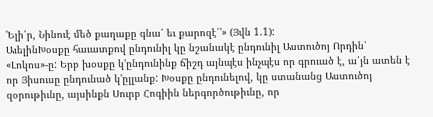'Ելի՛ր, Նինուէ մեծ քաղաքը գնա՛ եւ քարոզէ՛'» (Յվն 1.1):
ԱւելինԽօսքը հաւատքով ընդունիլ կը նշանակէ ընդունիլ Աստուծոյ Որդին՝ «Լոկոս»-ը: Երբ խօսքը կ'ընդունինք ճիշդ այնպէս ինչպէս որ գրուած է, ա՛յն ատեն է որ Յիսուսը ընդունած կ'ըլլանք: Խօսքը ընդունելով, կը ստանանց Աստուծոյ զօրութիւնը, այսինքն Սուրբ Հոգիին ներգործութիւնը, որ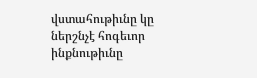վստահութիւնը կը ներշնչէ հոգեւոր ինքնութիւնը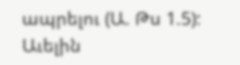ապրելու (Ա. Թս 1.5):
Աւելին